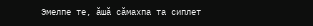Эмелпе те, ӑшӑ сӑмахпа та сиплет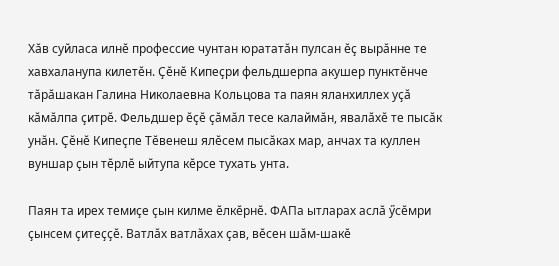Хӑв суйласа илнӗ профессие чунтан юрататӑн пулсан ӗҫ вырӑнне те хавхаланупа килетӗн. Ҫӗнӗ Кипеҫри фельдшерпа акушер пунктӗнче тӑрӑшакан Галина Николаевна Кольцова та паян яланхиллех уҫӑ кӑмӑлпа ҫитрӗ. Фельдшер ӗҫӗ ҫӑмӑл тесе калаймӑн, явалӑхӗ те пысӑк унӑн. Ҫӗнӗ Кипеҫпе Тӗвенеш ялӗсем пысӑках мар, анчах та куллен вуншар ҫын тӗрлӗ ыйтупа кӗрсе тухать унта.

Паян та ирех темиҫе ҫын килме ӗлкӗрнӗ. ФАПа ытларах аслӑ ӳсӗмри ҫынсем ҫитеҫҫӗ. Ватлӑх ватлӑхах ҫав, вӗсен шӑм-шакӗ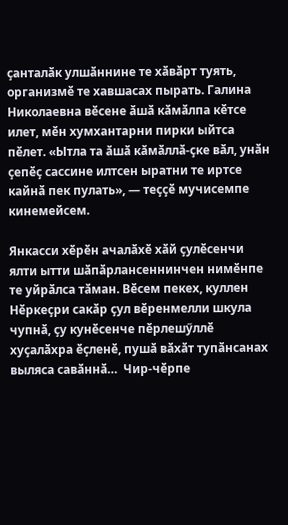ҫанталӑк улшӑннине те хӑвӑрт туять, организмӗ те хавшасах пырать. Галина Николаевна вӗсене ӑшӑ кӑмӑлпа кӗтсе илет, мӗн хумхантарни пирки ыйтса пӗлет. «Ытла та ӑшӑ кӑмӑллӑ-ҫке вӑл, унӑн ҫепӗҫ сассине илтсен ыратни те иртсе кайнӑ пек пулать», — теҫҫӗ мучисемпе кинемейсем.

Янкасси хӗрӗн ачалӑхӗ хӑй ҫулӗсенчи ялти ытти шӑпӑрлансеннинчен нимӗнпе те уйрӑлса тӑман. Вӗсем пекех, куллен Нӗркеҫри сакӑр ҫул вӗренмелли шкула чупнӑ, ҫу кунӗсенче пӗрлешӳллӗ хуҫалӑхра ӗҫленӗ, пушӑ вӑхӑт тупӑнсанах выляса савӑннӑ…  Чир-чӗрпе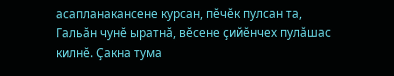асапланакансене курсан, пӗчӗк пулсан та, Гальӑн чунӗ ыратнӑ, вӗсене ҫийӗнчех пулӑшас килнӗ. Ҫакна тума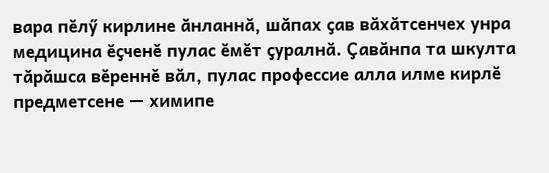вара пӗлӳ кирлине ӑнланнӑ, шӑпах ҫав вӑхӑтсенчех унра медицина ӗҫченӗ пулас ӗмӗт ҫуралнӑ. Ҫавӑнпа та шкулта тӑрӑшса вӗреннӗ вӑл, пулас профессие алла илме кирлӗ предметсене — химипе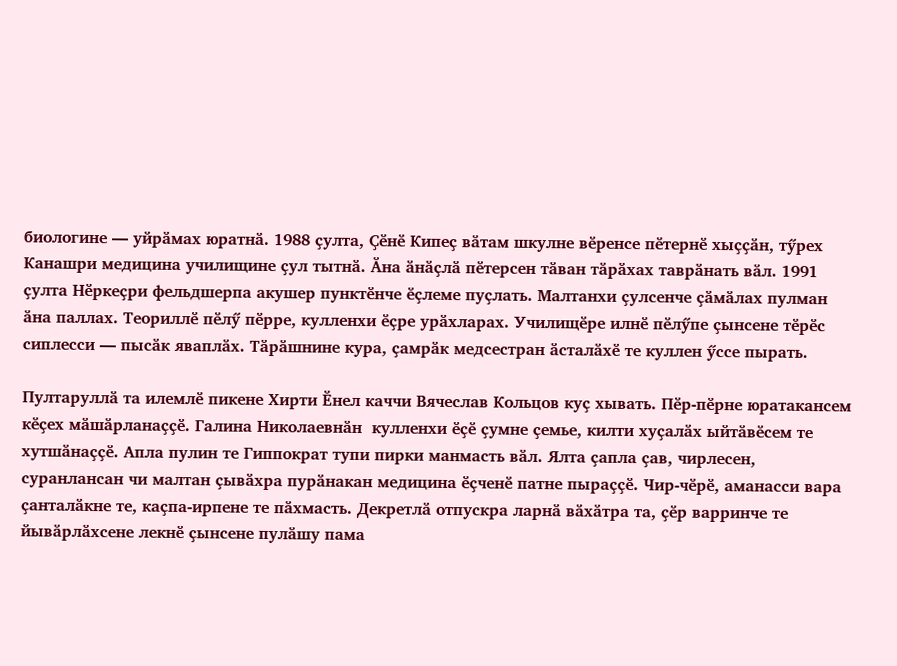биологине — уйрӑмах юратнӑ. 1988 ҫулта, Ҫӗнӗ Кипеҫ вӑтам шкулне вӗренсе пӗтернӗ хыҫҫӑн, тӳрех Канашри медицина училищине ҫул тытнӑ. Ӑна ӑнӑҫлӑ пӗтерсен тӑван тӑрӑхах таврӑнать вӑл. 1991 ҫулта Нӗркеҫри фельдшерпа акушер пунктӗнче ӗҫлеме пуҫлать. Малтанхи ҫулсенче ҫӑмӑлах пулман ӑна паллах. Теориллӗ пӗлӳ пӗрре, кулленхи ӗҫре урӑхларах. Училищӗре илнӗ пӗлӳпе ҫынсене тӗрӗс сиплесси — пысӑк яваплӑх. Тӑрӑшнине кура, ҫамрӑк медсестран ӑсталӑхӗ те куллен ӳссе пырать.

Пултаруллӑ та илемлӗ пикене Хирти Ӗнел каччи Вячеслав Кольцов куҫ хывать. Пӗр-пӗрне юратакансем кӗҫех мӑшӑрланаҫҫӗ. Галина Николаевнӑн  кулленхи ӗҫӗ ҫумне ҫемье, килти хуҫалӑх ыйтӑвӗсем те хутшӑнаҫҫӗ. Апла пулин те Гиппократ тупи пирки манмасть вӑл. Ялта ҫапла ҫав, чирлесен, суранлансан чи малтан ҫывӑхра пурӑнакан медицина ӗҫченӗ патне пыраҫҫӗ. Чир-чӗрӗ, аманасси вара ҫанталӑкне те, каҫпа-ирпене те пӑхмасть. Декретлӑ отпускра ларнӑ вӑхӑтра та, ҫӗр варринче те йывӑрлӑхсене лекнӗ ҫынсене пулӑшу пама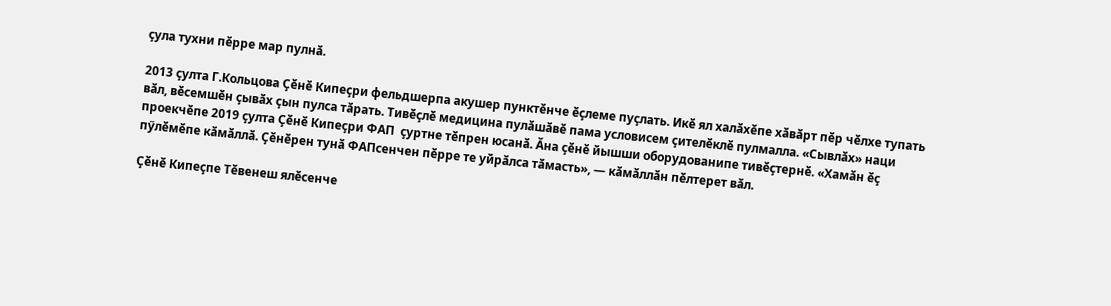ҫула тухни пӗрре мар пулнӑ.

2013 ҫулта Г.Кольцова Ҫӗнӗ Кипеҫри фельдшерпа акушер пунктӗнче ӗҫлеме пуҫлать. Икӗ ял халӑхӗпе хӑвӑрт пӗр чӗлхе тупать вӑл, вӗсемшӗн ҫывӑх ҫын пулса тӑрать. Тивӗҫлӗ медицина пулӑшӑвӗ пама условисем ҫителӗклӗ пулмалла. «Сывлӑх» наци проекчӗпе 2019 ҫулта Ҫӗнӗ Кипеҫри ФАП  ҫуртне тӗпрен юсанӑ. Ӑна ҫӗнӗ йышши оборудованипе тивӗҫтернӗ. «Хамӑн ӗҫ пӳлӗмӗпе кӑмӑллӑ. Ҫӗнӗрен тунӑ ФАПсенчен пӗрре те уйрӑлса тӑмасть», — кӑмӑллӑн пӗлтерет вӑл.

Ҫӗнӗ Кипеҫпе Тӗвенеш ялӗсенче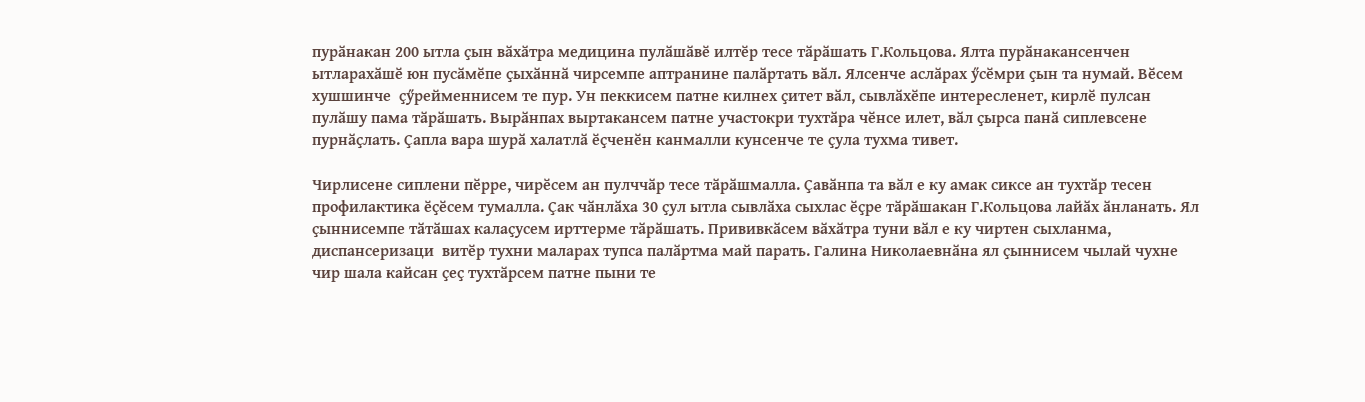пурӑнакан 200 ытла ҫын вӑхӑтра медицина пулӑшӑвӗ илтӗр тесе тӑрӑшать Г.Кольцова. Ялта пурӑнакансенчен ытларахӑшӗ юн пусӑмӗпе ҫыхӑннӑ чирсемпе аптранине палӑртать вӑл. Ялсенче аслӑрах ӳсӗмри ҫын та нумай. Вӗсем хушшинче  ҫӳрейменнисем те пур. Ун пеккисем патне килнех ҫитет вӑл, сывлӑхӗпе интересленет, кирлӗ пулсан пулӑшу пама тӑрӑшать. Вырӑнпах выртакансем патне участокри тухтӑра чӗнсе илет, вӑл ҫырса панӑ сиплевсене пурнӑҫлать. Ҫапла вара шурӑ халатлӑ ӗҫченӗн канмалли кунсенче те ҫула тухма тивет.

Чирлисене сиплени пӗрре, чирӗсем ан пулччӑр тесе тӑрӑшмалла. Ҫавӑнпа та вӑл е ку амак сиксе ан тухтӑр тесен профилактика ӗҫӗсем тумалла. Ҫак чӑнлӑха 30 ҫул ытла сывлӑха сыхлас ӗҫре тӑрӑшакан Г.Кольцова лайӑх ӑнланать. Ял ҫыннисемпе тӑтӑшах калаҫусем ирттерме тӑрӑшать. Прививкӑсем вӑхӑтра туни вӑл е ку чиртен сыхланма, диспансеризаци  витӗр тухни маларах тупса палӑртма май парать. Галина Николаевнӑна ял ҫыннисем чылай чухне чир шала кайсан ҫеҫ тухтӑрсем патне пыни те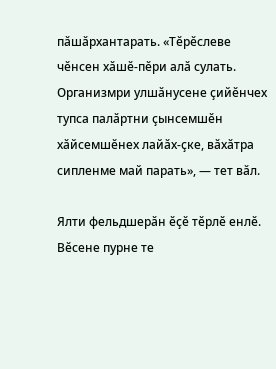пӑшӑрхантарать. «Тӗрӗслеве чӗнсен хӑшӗ-пӗри алӑ сулать. Организмри улшӑнусене ҫийӗнчех тупса палӑртни ҫынсемшӗн хӑйсемшӗнех лайӑх-ҫке, вӑхӑтра сипленме май парать», — тет вӑл.

Ялти фельдшерӑн ӗҫӗ тӗрлӗ енлӗ. Вӗсене пурне те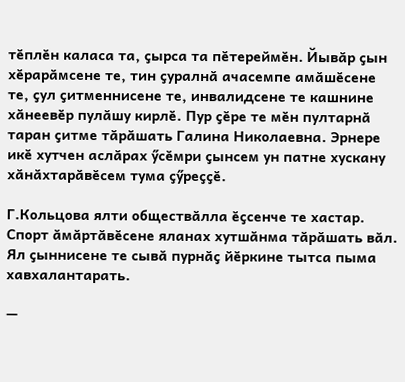тӗплӗн каласа та, ҫырса та пӗтереймӗн. Йывӑр ҫын хӗрарӑмсене те, тин ҫуралнӑ ачасемпе амӑшӗсене те, ҫул ҫитменнисене те, инвалидсене те кашнине хӑнеевӗр пулӑшу кирлӗ. Пур ҫӗре те мӗн пултарнӑ таран ҫитме тӑрӑшать Галина Николаевна. Эрнере икӗ хутчен аслӑрах ӳсӗмри ҫынсем ун патне хускану хӑнӑхтарӑвӗсем тума ҫӳреҫҫӗ.

Г.Кольцова ялти обществӑлла ӗҫсенче те хастар. Спорт ӑмӑртӑвӗсене яланах хутшӑнма тӑрӑшать вӑл. Ял ҫыннисене те сывӑ пурнӑҫ йӗркине тытса пыма хавхалантарать.

—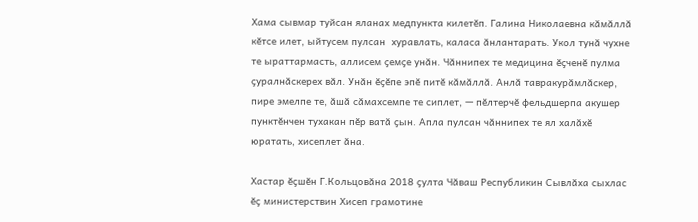Хама сывмар туйсан яланах медпункта килетӗп. Галина Николаевна кӑмӑллӑ кӗтсе илет, ыйтусем пулсан  хуравлать, каласа ӑнлантарать. Укол тунӑ чухне те ыраттармасть, аллисем ҫемҫе унӑн. Чӑннипех те медицина ӗҫченӗ пулма ҫуралнӑскерех вӑл. Унӑн ӗҫӗпе эпӗ питӗ кӑмӑллӑ. Анлӑ тавракурӑмлӑскер, пире эмелпе те, ӑшӑ сӑмахсемпе те сиплет, — пӗлтерчӗ фельдшерпа акушер пунктӗнчен тухакан пӗр ватӑ ҫын. Апла пулсан чӑннипех те ял халӑхӗ юратать, хисеплет ӑна.

Хастар ӗҫшӗн Г.Кольцовӑна 2018 ҫулта Чӑваш Республикин Сывлӑха сыхлас ӗҫ министерствин Хисеп грамотине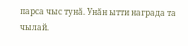парса чыс тунӑ. Унӑн ытти награда та чылай.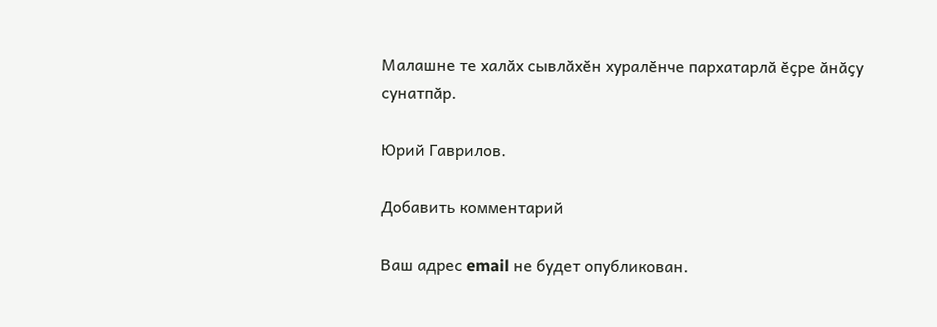Малашне те халӑх сывлӑхӗн хуралӗнче пархатарлӑ ӗҫре ӑнӑҫу сунатпӑр.

Юрий Гаврилов.

Добавить комментарий

Ваш адрес email не будет опубликован.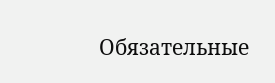Обязательные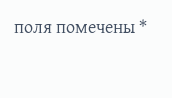поля помечены *